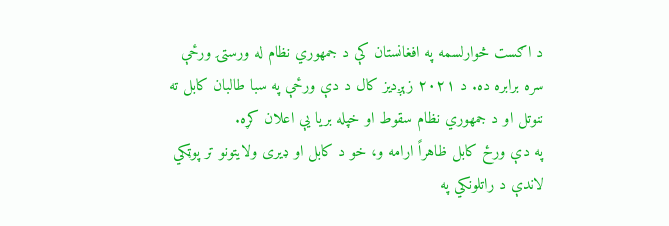د اګست څوارلسمه په افغانستان کې د جمهوري نظام له ورستۍ ورځې سره برابره ده. د ۲۰۲۱ زېږدیز کال د دې ورځې په سبا طالبان کابل ته ننوتل او د جمهوري نظام سقوط او خپله بریا یې اعلان کړه.
په دې ورځ کابل ظاهراً ارامه و، خو د کابل او ډیری ولایتونو تر پوټکي لاندې د راتلونکي په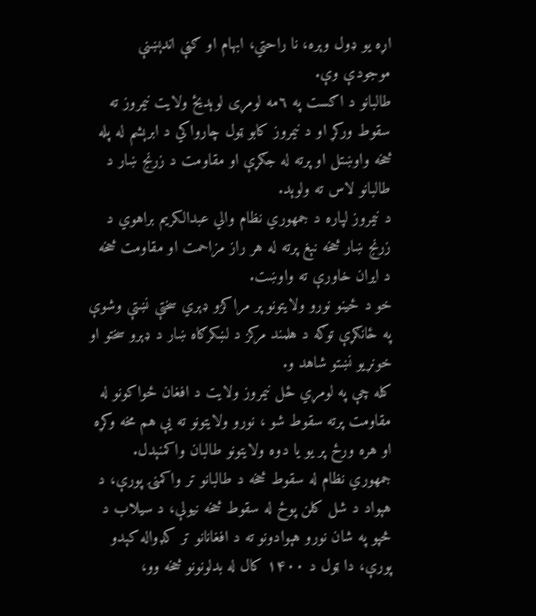اړه یو ډول وېره، نا راحتي، ابهام او ګڼې اندېښنې موجودې وې.
طالبانو د اګست په ٦مه لومړی لوېدیځ ولایت نیمروز ته سقوط ورکړ او د نیمروز کابو ټول چارواکي د ابرېشم له پله څخه واوښتل او پرته له جګړې او مقاومت د زرنج ښار د طالبانو لاس ته ولوېد.
د نیمروز لپاره د جمهوري نظام والي عبدالکریم براهوي د زرنج ښار څخه نېغ پرته له هر راز مزاحمت او مقاومت څخه د ایران خاورې ته واوښت.
خو د ځینو نورو ولایتونو پر مراکزو ډېري سختې نښتې وشوې په ځانګړې توګه د هلمند مرکز د لښکرګاه ښار د ډېرو سختو او خونړیو نښتو شاهد و.
کله چې په لومړي ځل نیمروز ولایت د افغان ځواکونو له مقاومت پرته سقوط شو ، نورو ولایتونو ته یې هم مخه وکړه او هره ورځ پر یو یا دوه ولایتونو طالبان واکمنېدل.
جمهوري نظام له سقوط څخه د طالبانو تر واکمنۍ پورې، د هېواد د شل کلن پوځ له سقوط څخه نیولې، د سیلاب د څپو په شان نورو هېوادونو ته د افغانانو تر کډواله کېدو پورې، دا ټول د ۱۴۰۰ کال له بدلونونو څخه وو،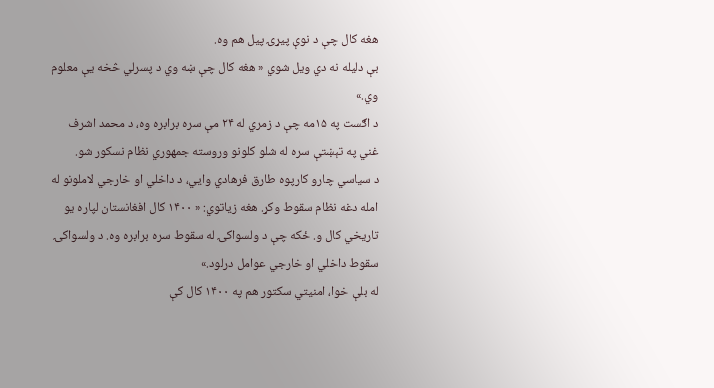هغه کال چې د نوې پیړۍ پیل هم وه.
بې دلیله نه دي ویل شوي « هغه کال چې ښه وي د پسرلي څخه یې معلوم وي.»
د اګست په ۱۵مه چې د زمري له ۲۴ مې سره برابره وه، د محمد اشرف غني په تېښتې سره له شلو کلونو وروسته جمهوري نظام نسکور شو.
د سیاسي چارو کارپوه طارق فرهادي وایي، د داخلي او خارجي لاملونو له امله دغه نظام سقوط وکړ. هغه زیاتوي: « ۱۴۰۰ کال افغانستان لپاره یو تاریخي کال و. ځکه چې د ولسواکۍ له سقوط سره برابره وه. د ولسواکۍ سقوط داخلي او خارجي عوامل درلود.»
له بلې خوا، امنیتي سکتور هم په ۱۴۰۰ کال کې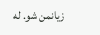زیانمن شو. له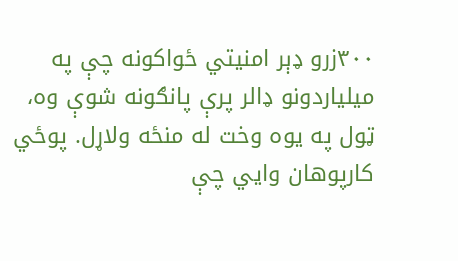۳۰۰زرو ډېر امنیتي ځواکونه چې په میلیاردونو ډالر پرې پانګونه شوې وه، ټول په یوه وخت له منځه ولاړل. پوځي کارپوهان وايي چې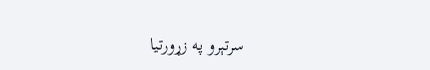سرتېرو په زړورتيا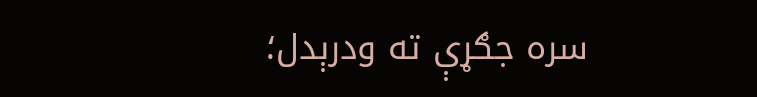سره جګړې ته ودرېدل؛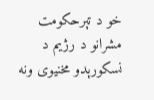خو د تېرحکومت مشرانو د رژیم د نسکورېدو مخنیوی ونه